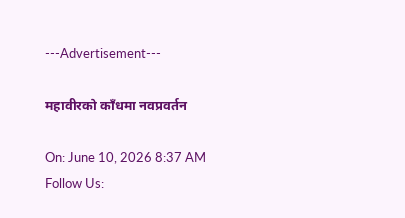---Advertisement---

महावीरको काँधमा नवप्रवर्तन

On: June 10, 2026 8:37 AM
Follow Us: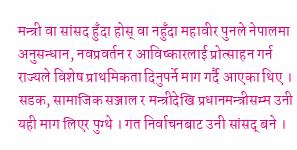मन्त्री वा सांसद हुँदा होस् वा नहुँदा महावीर पुनले नेपालमा अनुसन्धान, नवप्रवर्तन र आविष्कारलाई प्रोत्साहन गर्न राज्यले विशेष प्राथमिकता दिनुपर्ने माग गर्दै आएका थिए । सडक, सामाजिक सञ्जाल र मन्त्रीदेखि प्रधानमन्त्रीसम्म उनी यही माग लिएर पुग्थे । गत निर्वाचनबाट उनी सांसद् बने ।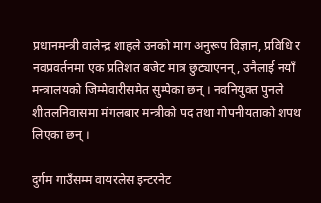प्रधानमन्त्री वालेन्द्र शाहले उनको माग अनुरूप विज्ञान, प्रविधि र नवप्रवर्तनमा एक प्रतिशत बजेट मात्र छुट्याएनन्, उनैलाई नयाँ मन्त्रालयको जिम्मेवारीसमेत सुम्पेका छन् । नवनियुक्त पुनले शीतलनिवासमा मंगलबार मन्त्रीको पद तथा गोपनीयताको शपथ लिएका छन् ।

दुर्गम गाउँसम्म वायरलेस इन्टरनेट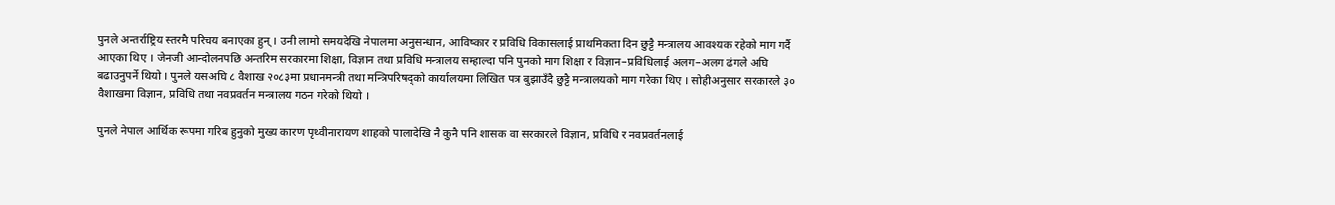पुनले अन्तर्राष्ट्रिय स्तरमै परिचय बनाएका हुन् । उनी लामो समयदेखि नेपालमा अनुसन्धान, आविष्कार र प्रविधि विकासलाई प्राथमिकता दिन छुट्टै मन्त्रालय आवश्यक रहेको माग गर्दै आएका थिए । जेनजी आन्दोलनपछि अन्तरिम सरकारमा शिक्षा, विज्ञान तथा प्रविधि मन्त्रालय सम्हाल्दा पनि पुनको माग शिक्षा र विज्ञान–प्रविधिलाई अलग–अलग ढंगले अघि बढाउनुपर्ने थियो । पुनले यसअघि ८ वैशाख २०८३मा प्रधानमन्त्री तथा मन्त्रिपरिषद्को कार्यालयमा लिखित पत्र बुझाउँदै छुट्टै मन्त्रालयको माग गरेका थिए । सोहीअनुसार सरकारले ३० वैशाखमा विज्ञान, प्रविधि तथा नवप्रवर्तन मन्त्रालय गठन गरेको थियो ।

पुनले नेपाल आर्थिक रूपमा गरिब हुनुको मुख्य कारण पृथ्वीनारायण शाहको पालादेखि नै कुनै पनि शासक वा सरकारले विज्ञान, प्रविधि र नवप्रवर्तनलाई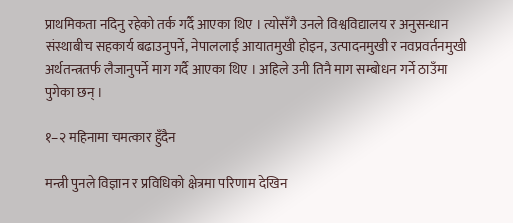प्राथमिकता नदिनु रहेको तर्क गर्दै आएका थिए । त्योसँगै उनले विश्वविद्यालय र अनुसन्धान संस्थाबीच सहकार्य बढाउनुपर्ने, नेपाललाई आयातमुखी होइन, उत्पादनमुखी र नवप्रवर्तनमुखी अर्थतन्त्रतर्फ लैजानुपर्ने माग गर्दै आएका थिए । अहिले उनी तिनै माग सम्बोधन गर्ने ठाउँमा पुगेका छन् ।

१–२ महिनामा चमत्कार हुँदैन

मन्त्री पुनले विज्ञान र प्रविधिको क्षेत्रमा परिणाम देखिन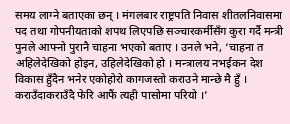समय लाग्ने बताएका छन् । मंगलबार राष्ट्रपति निवास शीतलनिवासमा पद तथा गोपनीयताको शपथ लिएपछि सञ्चारकर्मीसँग कुरा गर्दै मन्त्री पुनले आफ्नो पुरानै चाहना भएको बताए । उनले भने, ‘चाहना त अहिलेदेखिको होइन, उहिलेदेखिको हो । मन्त्रालय नभईकन देश विकास हुँदैन भनेर एकोहोरो कागजस्तो कराउने मान्छे मै हुँ । कराउँदाकराउँदै फेरि आफैं त्यही पासोमा परियो ।’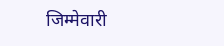जिम्मेवारी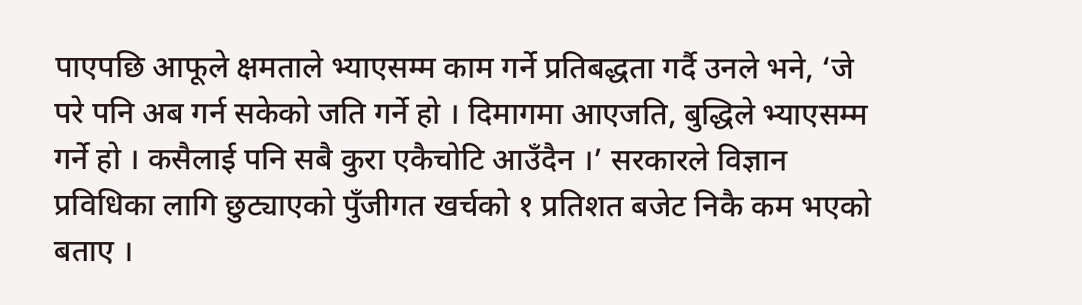पाएपछि आफूले क्षमताले भ्याएसम्म काम गर्ने प्रतिबद्धता गर्दै उनले भने, ‘जे परे पनि अब गर्न सकेको जति गर्ने हो । दिमागमा आएजति, बुद्धिले भ्याएसम्म गर्ने हो । कसैलाई पनि सबै कुरा एकैचोटि आउँदैन ।’ सरकारले विज्ञान प्रविधिका लागि छुट्याएको पुँजीगत खर्चको १ प्रतिशत बजेट निकै कम भएको बताए ।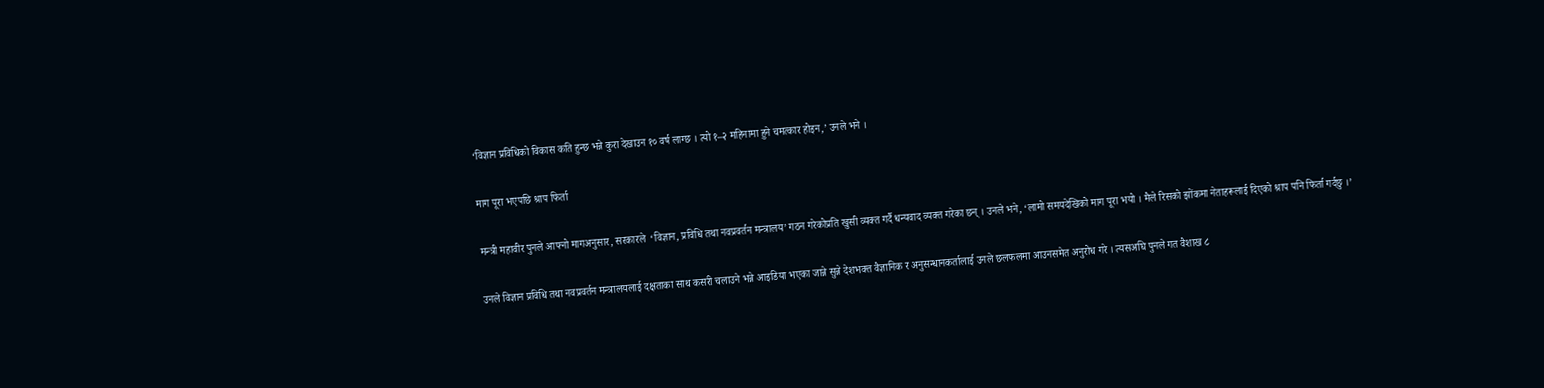‘विज्ञान प्रविधिको विकास कति हुन्छ भन्ने कुरा देखाउन १० वर्ष लाग्छ । त्यो १–२ महिनामा हुने चमत्कार होइन,’ उनले भने ।

माग पूरा भएपछि श्राप फिर्ता

मन्त्री महावीर पुनले आफ्नो मागअनुसार, सरकारले  ‘विज्ञान, प्रविधि तथा नवप्रवर्तन मन्त्रालय’ गठन गरेकोप्रति खुसी व्यक्त गर्दै धन्यवाद व्यक्त गरेका छन् । उनले भने, ‘लामो समयदेखिको माग पूरा भयो । मैले रिसको झोंकमा नेताहरूलाई दिएको श्राप पनि फिर्ता गर्दछु ।’

उनले विज्ञान प्रविधि तथा नवप्रवर्तन मन्त्रालयलाई दक्षताका साथ कसरी चलाउने भन्ने आइडिया भएका जान्ने सुन्ने देशभक्त वैज्ञानिक र अनुसन्धानकर्तालाई उनले छलफलमा आउनसमेत अनुरोध गरे । त्यसअघि पुनले गत वैशाख ८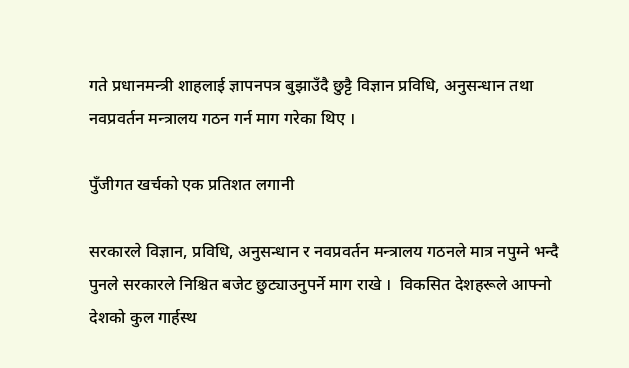गते प्रधानमन्त्री शाहलाई ज्ञापनपत्र बुझाउँदै छुट्टै विज्ञान प्रविधि, अनुसन्धान तथा नवप्रवर्तन मन्त्रालय गठन गर्न माग गरेका थिए ।

पुँजीगत खर्चको एक प्रतिशत लगानी

सरकारले विज्ञान, प्रविधि, अनुसन्धान र नवप्रवर्तन मन्त्रालय गठनले मात्र नपुग्ने भन्दै पुनले सरकारले निश्चित बजेट छुट्याउनुपर्ने माग राखे ।  विकसित देशहरूले आफ्नो देशको कुल गार्हस्थ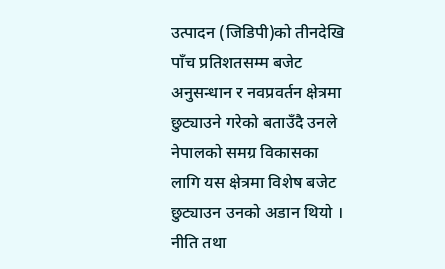उत्पादन (जिडिपी)को तीनदेखि पाँच प्रतिशतसम्म बजेट अनुसन्धान र नवप्रवर्तन क्षेत्रमा छुट्याउने गरेको बताउँदै उनले नेपालको समग्र विकासका लागि यस क्षेत्रमा विशेष बजेट छुट्याउन उनको अडान थियो । नीति तथा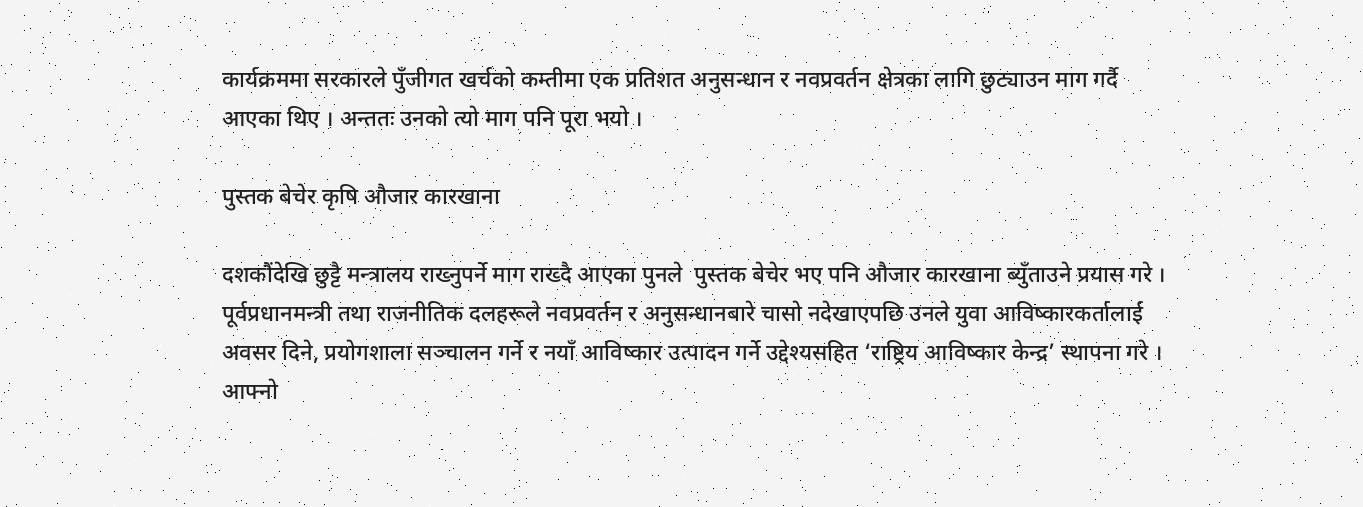कार्यक्रममा सरकारले पुँजीगत खर्चको कम्तीमा एक प्रतिशत अनुसन्धान र नवप्रवर्तन क्षेत्रका लागि छुट्याउन माग गर्दै आएका थिए । अन्ततः उनको त्यो माग पनि पूरा भयो ।

पुस्तक बेचेर कृषि औजार कारखाना

दशकौंदेखि छुट्टै मन्त्रालय राख्नुपर्ने माग राख्दै आएका पुनले  पुस्तक बेचेर भए पनि औजार कारखाना ब्युँताउने प्रयास गरे । पूर्वप्रधानमन्त्री तथा राजनीतिक दलहरूले नवप्रवर्तन र अनुसन्धानबारे चासो नदेखाएपछि उनले युवा आविष्कारकर्तालाई अवसर दिने, प्रयोगशाला सञ्चालन गर्ने र नयाँ आविष्कार उत्पादन गर्ने उद्देश्यसहित ‘राष्ट्रिय आविष्कार केन्द्र’ स्थापना गरे । आफ्नो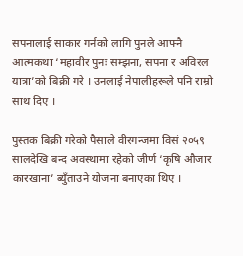सपनालाई साकार गर्नको लागि पुनले आफ्नै आत्मकथा ‘महावीर पुनः सम्झना, सपना र अविरल यात्रा’को बिक्री गरे । उनलाई नेपालीहरूले पनि राम्रो साथ दिए ।

पुस्तक बिक्री गरेको पैसाले वीरगन्जमा विसं २०५९ सालदेखि बन्द अवस्थामा रहेको जीर्ण ‘कृषि औजार कारखाना’ ब्युँताउने योजना बनाएका थिए ।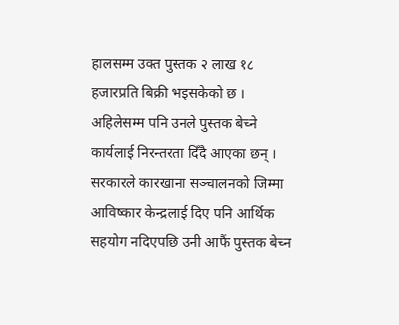हालसम्म उक्त पुस्तक २ लाख १८ हजारप्रति बिक्री भइसकेको छ । अहिलेसम्म पनि उनले पुस्तक बेच्ने कार्यलाई निरन्तरता दिँदै आएका छन् । सरकारले कारखाना सञ्चालनको जिम्मा आविष्कार केन्द्रलाई दिए पनि आर्थिक सहयोग नदिएपछि उनी आफैं पुस्तक बेच्न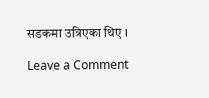सडकमा उत्रिएका थिए ।

Leave a Comment